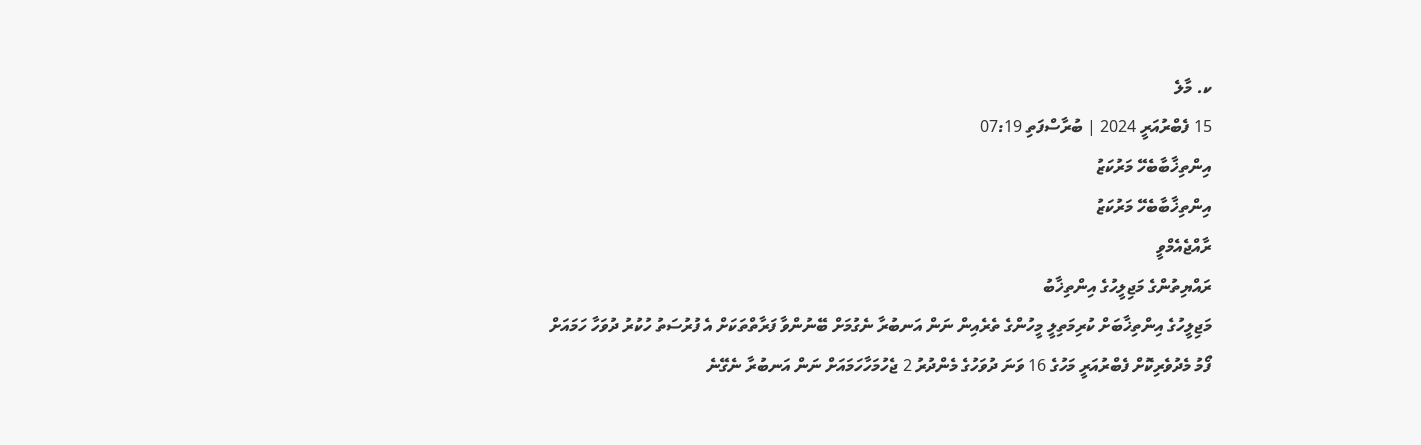ކ. މާލެ
15 ފެބްރުއަރީ 2024 | ބުރާސްފަތި 07:19
އިންތިޚާބާބެހޭ މަރުކަޒު
އިންތިޚާބާބެހޭ މަރުކަޒު
ރާއްޖެއެމްވީ
ރައްޔިތުންގެ މަޖިލީހުގެ އިންތިޚާބު
މަޖިލީހުގެ އިންތިޚާބަށް ކުރިމަތިލީ މީހުންގެ ތެރެއިން ނަން އަނބުރާ ނެގުމަށް ބޭނުންވާ ފަރާތްތަކަށް އެ ފުރުސަތު ހުކުރު ދުވަހާ ހަމައަށް
ފޯމު މެދުވެރިކޮށް ފެބްރުއަރީ މަހުގެ 16 ވަނަ ދުވަހުގެ މެންދުރު 2 ޖެހުމަހާހަމައަށް ނަން އަނބުރާ ނެގޭނެ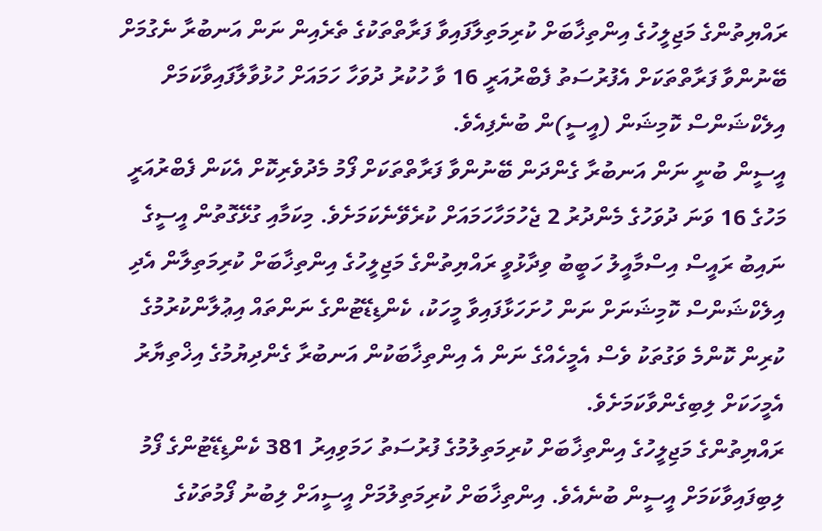ރައްޔިތުންގެ މަޖިލީހުގެ އިންތިޚާބަށް ކުރިމަތިލާފައިވާ ފަރާތްތަކުގެ ތެރެއިން ނަން އަނބުރާ ނެގުމަށް ބޭނުންވާ ފަރާތްތަކަށް އެފުރުސަތު ފެބްރުއަރީ 16 ވާ ހުކުރު ދުވަހާ ހަމައަށް ހުޅުވާލާފައިވާކަމަށް އިލެކްޝަންސް ކޮމިޝަން (އީސީ)ން ބުނެފިއެވެ.
އީސީން ބުނީ ނަން އަނބުރާ ގެންދަން ބޭނުންވާ ފަރާތްތަކަށް ފޯމު މެދުވެރިކޮށް އެކަން ފެބްރުއަރީ މަހުގެ 16 ވަނަ ދުވަހުގެ މެންދުރު 2 ޖެހުމަހާހަމައަށް ކުރެވޭނެކަމަށެވެ. މިކަމާއި ގުޅޭގޮތުން އީސީގެ ނައިބު ރައީސް އިސްމާއީލު ހަބީބު ވިދާޅުވީ ރައްޔިތުންގެ މަޖިލީހުގެ އިންތިޚާބަށް ކުރިމަތިލާން އެދި އިލެކްޝަންސް ކޮމިޝަނަށް ނަން ހުށަހަޅާފައިވާ މީހަކު، ކެންޑިޑޭޓުންގެ ނަންތައް އިޢުލާންކުރުމުގެ ކުރިން ކޮންމެ ވަގުތަކު ވެސް އެމީހެއްގެ ނަން އެ އިންތިޚާބަކުން އަނބުރާ ގެންދިޔުމުގެ އިޚްތިޔާރު އެމީހަކަށް ލިބިގެންވާކަމަށެވެ.
ރައްޔިތުންގެ މަޖިލީހުގެ އިންތިޚާބަށް ކުރިމަތިލުމުގެ ފުރުސަތު ހަމަވިއިރު 381 ކެންޑިޑޭޓުންގެ ފޯމު ލިބިފައިވާކަމަށް އީސީން ބުނެއެވެ. އިންތިޚާބަށް ކުރިމަތިލުމަށް އީސީއަށް ލިބުނު ފޯމުތަކުގެ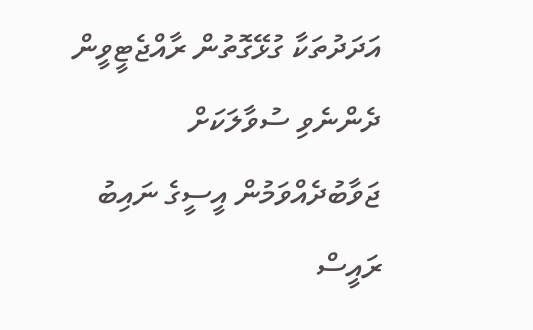އަދަދުތަކާ ގުޅޭގޮތުން ރާއްޖެޓީވީން ދެންނެވި ސުވާލަކަށް ޖަވާބުދެއްވަމުން އީސީގެ ނައިބު ރައީސް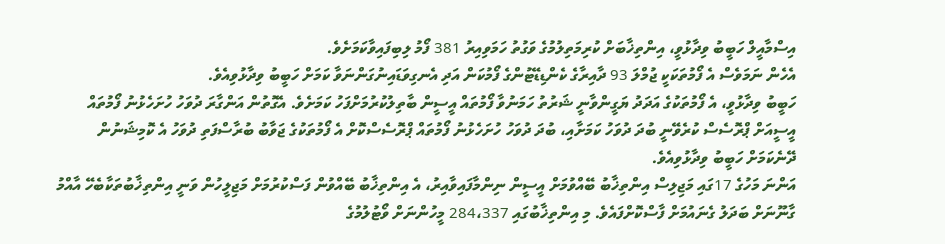އިސްމާއީލް ހަބީބު ވިދާޅުވީ، އިންތިޚާބަށް ކުރިމަތިލުމުގެ ވަގުތު ހަމަވިއިރު 381 ފޯމު ލިބިފައިވާކަމަށެވެ.
އެހެން ނަމަވެސް އެ ފޯމުތަކަކީ ޖުމްލަ 93 ދާއިރާގެ ކެންޑިޑޭޓުންގެ ފޯމުކަން އަދި އެނގިވަޑައިނުގަންނަވާ ކަމަށް ހަބީބު ވިދާޅުވިއެވެ.
ހަބީބު ވިދާޅުވީ، އެ ފޯމުތަކުގެ އަދަދު ޔަގީންވާނީ ޝަރުތު ހަމަނުވާ ފޯމުތައް އީސީން ބާތިލުކުރުމަށްފަހު ކަމަށެވެ. އެގޮތުން އަންގާރަ ދުވަހު ހުށަހެޅުނު ފޯމުތައް އީސީއަށް ޕްރޮސެސް ކުރެވޭނީ ބުދަ ދުވަހު ކަމަށާއި، ބުދަ ދުވަހު ހުށަހެޅުނު ފޯމުތައް ޕްރޮސެސްކޮށް އެ ފޯމުތަކުގެ ޖަވާބު ބުރާސްފަތި ދުވަހު އެ ކޮމިޝަނުން ދޭނެކަމަށް ހަބީބު ވިދާޅުވިއެވެ.
އަންނަ މަހުގެ 17ގައި މަޖިލިސް އިންތިޚާބު ބޭއްވުމަށް އީސީން ނިންމާފައިވާއިރު، އެ އިންތިޚާބު ބޭއްވުން ފަސްކުރުމަށް މަޖިލީހުން ވަނީ އިންތިޚާބުތަކާބެހޭ އާއްމު ގާނޫނަށް ބަދަލު ގެނައުމަށް ފާސްކޮށްފައެވެ. މި އިންތިޚާބުގައި 284،337 މީހުންނަށް ވޯޓުލުމުގެ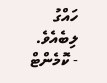ހައްގު ލިބެއެވެ.
- ކޮމެންޓް